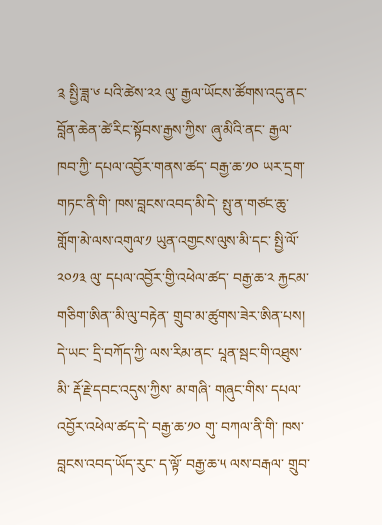༉ སྤྱི་ཟླ་༦ པའི་ཚེས་༢༢ ལུ་ རྒྱལ་ཡོངས་ཚོགས་འདུ་ནང་ བློན་ཆེན་ཚེ་རིང་སྟོབས་རྒྱས་ཀྱིས་ ཞུ་མིའི་ནང་ རྒྱལ་ཁབ་ཀྱི་ དཔལ་འབྱོར་གནས་ཚད་ བརྒྱ་ཆ་༡༠ ཡར་དྲག་གཏང་ནི་གི་ ཁས་བླངས་འབད་མི་དེ་ སྤུ་ན་གཙང་ཆུ་གློག་མེ་ལས་འགུལ་༡ ཡུན་འགྱངས་ལུས་མི་དང་ སྤྱི་ལོ་༢༠༡༣ ལུ་ དཔལ་འབྱོར་གྱི་འཕེལ་ཚད་ བརྒྱ་ཆ་༢ རྐྱངམ་གཅིག་ཨིན་་མི་ལུ་བརྟེན་ གྲུབ་མ་ཚུགས་ཟེར་ཨིན་པས།
དེ་ཡང་ དྲི་བཀོད་ཀྱི་ ལས་རིམ་ནང་ པཱན་སྦང་གི་འཐུས་མི་ རྡོ་རྗེ་དབང་འདུས་ཀྱིས་ མ་གཞི་ གཞུང་གིས་ དཔལ་འབྱོར་འཕེལ་ཚད་དེ་ བརྒྱ་ཆ་༡༠ གུ་ བཀལ་ནི་གི་ ཁས་བླངས་འབད་ཡོད་རུང་ ད་ལྟོ་ བརྒྱ་ཆ་༥ ལས་བརྒལ་ གྲུབ་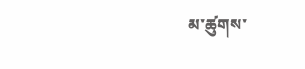མ་ཚུགས་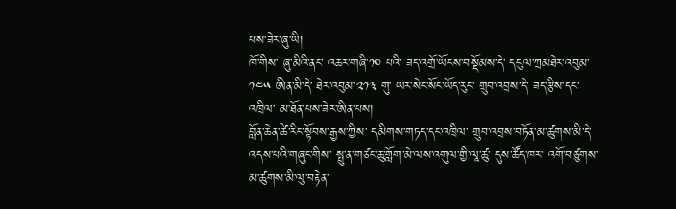པས་ཟེར་ཞུ་ཡི།
ཁོ་གིས་ ཞུ་མིའི་ནང་ འཆར་གཞི་༡༠ པའི་ ཟད་འགྲོ་ཡོངས་བསྡོམས་དེ་ དངུལ་ཀྲམཐེར་འབུམ་༡༤༥ ཨིན་མི་དེ་ ཐེར་འབུམ་༢༡༣ གུ་ ཡར་སེང་སོང་ཡོད་རུང་ གྲུབ་འབྲས་དེ་ ཟད་རྩིས་དང་འཁྲིལ་ མ་ཐོན་པས་ཟེར་ཨིན་པས།
བློན་ཆེན་ཚེ་རིང་སྟོབས་རྒྱས་ཀྱིས་ དམིགས་གཏད་དང་འཁྲིལ་ གྲུབ་འབྲས་བཏོན་མ་ཚུགས་མི་དེ་ འདས་པའི་གཞུང་གིས་ སྤུ་ན་གཙང་ཆུ་གློག་མེ་ལས་འགུལ་གྱི་ལཱ་ཚུ་ དུས་ཚོད་ཁར་ འགོ་བཙུགས་མ་ཚུགས་མི་ལུ་བརྟེན་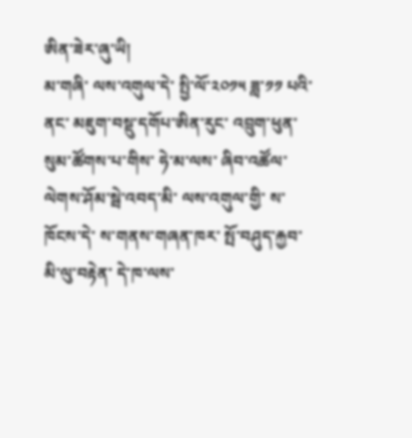ཨིན་ཟེར་ཞུ་ཡི།
མ་གཞི་ ལས་འགུལ་དེ་ སྤྱི་ལོ་༢༠༡༥ ཟླ་༡༡ པའི་ནང་ མཇུག་བསྡུ་དགོཔ་ཨིན་རུང་ འབྲུག་ཕུན་སུམ་ཚོགས་པ་གིས་ ཧེ་མ་ལས་ ཞིབ་འཚོལ་ལེགས་ཤོམ་སྦེ་འབད་མི་ ལས་འགུལ་གྱི་ ས་ཁོངས་དེ་ ས་གནས་གཞན་ཁར་ སྤོ་བཤུད་རྐྱབ་མི་ལུ་བརྟེན་ དེ་ཁ་ལས་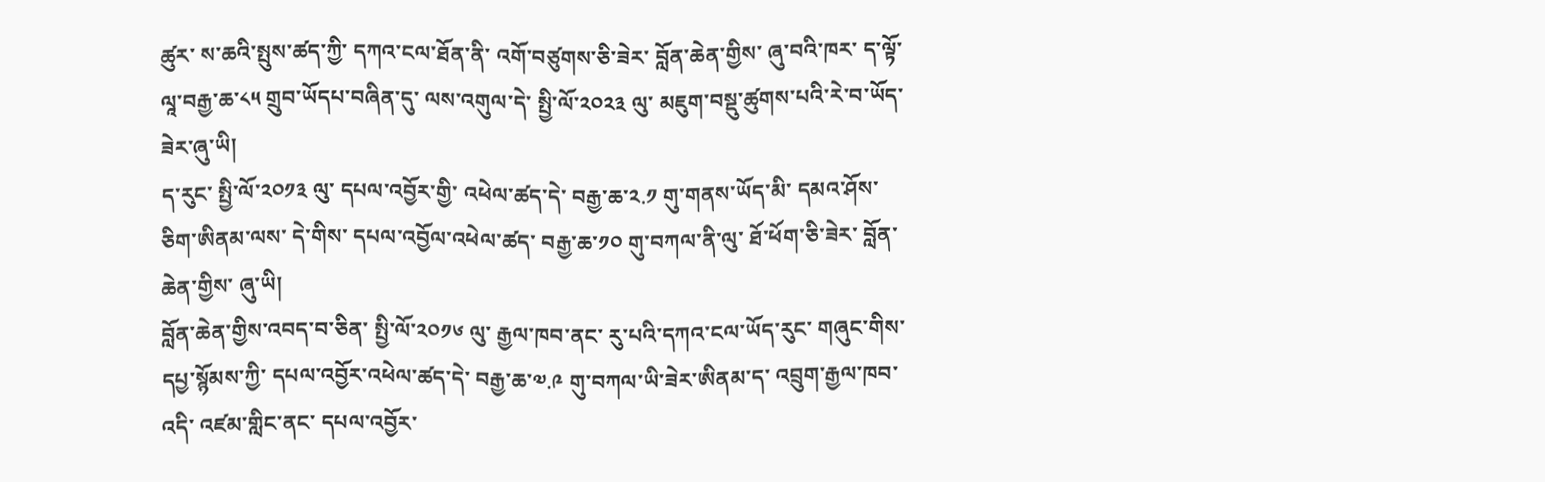ཚུར་ ས་ཆའི་སྤུས་ཚད་ཀྱི་ དཀའ་ངལ་ཐོན་ནི་ འགོ་བཙུགས་ཅི་ཟེར་ བློན་ཆེན་གྱིས་ ཞུ་བའི་ཁར་ ད་ལྟོ་ ལཱ་བརྒྱ་ཆ་༨༥ གྲུབ་ཡོདཔ་བཞིན་དུ་ ལས་འགུལ་དེ་ སྤྱི་ལོ་༢༠༢༣ ལུ་ མཇུག་བསྡུ་ཚུགས་པའི་རེ་བ་ཡོད་ཟེར་ཞུ་ཡི།
ད་རུང་ སྤྱི་ལོ་༢༠༡༣ ལུ་ དཔལ་འབྱོར་གྱི་ འཕེལ་ཚད་དེ་ བརྒྱ་ཆ་༢.༡ གུ་གནས་ཡོད་མི་ དམའ་ཤོས་ཅིག་ཨིནམ་ལས་ དེ་གིས་ དཔལ་འབྱོལ་འཕེལ་ཚད་ བརྒྱ་ཆ་༡༠ གུ་བཀལ་ནི་ལུ་ ཐོ་ཕོག་ཅི་ཟེར་ བློན་ཆེན་གྱིས་ ཞུ་ཡི།
བློན་ཆེན་གྱིས་འབད་བ་ཅིན་ སྤྱི་ལོ་༢༠༡༦ ལུ་ རྒྱལ་ཁབ་ནང་ རུ་པའི་དཀའ་ངལ་ཡོད་རུང་ གཞུང་གིས་ དཔྱ་སྙོམས་ཀྱི་ དཔལ་འབྱོར་འཕེལ་ཚད་དེ་ བརྒྱ་ཆ་༧.༩ གུ་བཀལ་ཡི་ཟེར་ཨིནམ་ད་ འབྲུག་རྒྱལ་ཁབ་འདི་ འཛམ་གླིང་ནང་ དཔལ་འབྱོར་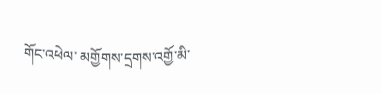གོང་འཕེལ་ མགྱོགས་དྲགས་འགྱོ་མི་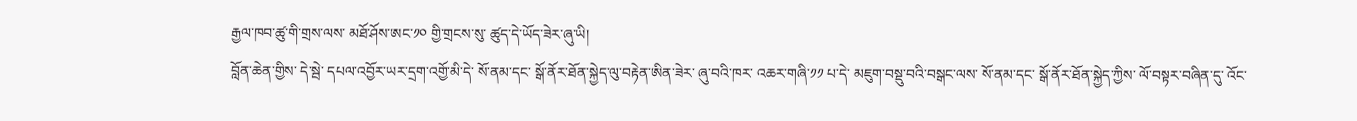རྒྱལ་ཁབ་ཚུ་གི་གྲས་ལས་ མཐོ་ཤོས་ཨང་༡༠ གྱི་གྲངས་སུ་ ཚུད་དེ་ཡོད་ཟེར་ཞུ་ཡི།
བློན་ཆེན་གྱིས་ དེ་སྦེ་ དཔལ་འབྱོར་ཡར་དྲག་འགྱོ་མི་དེ་ སོ་ནམ་དང་ སྒོ་ནོར་ཐོན་སྐྱེད་ལུ་བརྟེན་ཨིན་ཟེར་ ཞུ་བའི་ཁར་ འཆར་གཞི་༡༡ པ་དེ་ མཇུག་བསྡུ་བའི་བསྒང་ལས་ སོ་ནམ་དང་ སྒོ་ནོར་ཐོན་སྐྱེད་ཀྱིས་ ལོ་བསྟར་བཞིན་དུ་ འོང་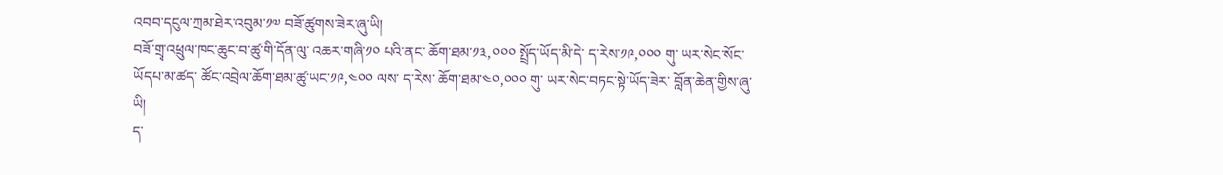འབབ་དངུལ་ཀྲམ་ཐེར་འབུམ་༡༧ བཟོ་ཚུགས་ཟེར་ཞུ་ཡི།
བཟོ་གྲྭ་འཕྲུལ་ཁང་ཆུང་བ་ཚུ་གི་དོན་ལུ་ འཆར་གཞི་༡༠ པའི་ནང་ ཆོག་ཐམ་༡༣,༠༠༠ སྤྲོད་ཡོད་མི་དེ་ ད་རེས་༡༩,༠༠༠ གུ་ ཡར་སེང་སོང་ཡོདཔ་མ་ཚད་ ཚོང་འབྲེལ་ཆོག་ཐམ་ཚུ་ཡང་༡༩,༤༠༠ ལས་ ད་རེས་ ཆོག་ཐམ་༤༠,༠༠༠ གུ་ ཡར་སེང་བཏང་སྟེ་ཡོད་ཟེར་ བློན་ཆེན་གྱིས་ཞུ་ཡི།
ད་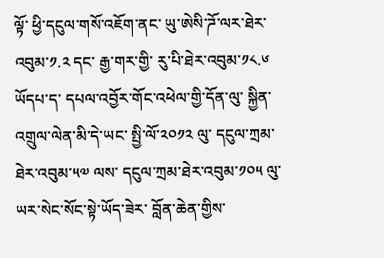ལྟོ་ ཕྱི་དངུལ་གསོ་འཇོག་ནང་ ཡུ་ཨེསི་ཌོ་ལར་ཐེར་འབུམ་༡.༢ དང་ རྒྱ་གར་གྱི་ རུ་པི་ཐེར་འབུམ་༡༨.༦ ཡོདཔ་ད་ དཔལ་འབྱོར་གོང་འཕེལ་གྱི་དོན་ལུ་ སྐྱིན་འགྲུལ་ལེན་མི་དེ་ཡང་ སྤྱི་ལོ་༢༠༡༢ ལུ་ དངུལ་ཀྲམ་ཐེར་འབུམ་༥༧ ལས་ དངུལ་ཀྲམ་ཐེར་འབུམ་༡༠༥ ལུ་ ཡར་སེང་སོང་སྟེ་ཡོད་ཟེར་ བློན་ཆེན་གྱིས་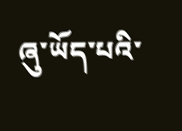ཞུ་ཡོད་པའི་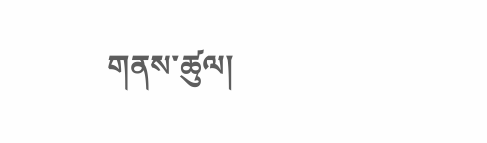གནས་ཚུལ།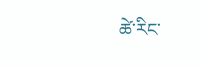ཚེ་རིང་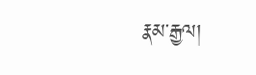རྣམ་རྒྱལ།